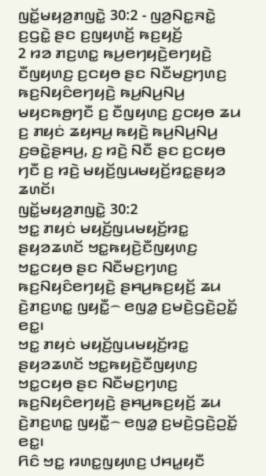ꤜꤢꤩ꤭ꤗꤟꤤ꤬ꤊꤜꤢꤧ꤭ 30:2 - ꤜꤤ꤬ꤡꤢ꤭ꤏꤢꤧ꤭ ꤢ꤬ꤞꤢꤧ꤭ ꤔꤢ ꤢ꤬ꤜꤟꤛꤢꤩ꤬ ꤒꤢ꤬ꤟꤢꤩ꤬
2 ꤙꤤ ꤊꤢ꤬ꤛꤢ꤭ ꤒꤣ꤬ꤕꤚꤟꤢꤧ꤬ꤕꤚꤟꤢꤧ꤬ ꤢꤪꤜꤟꤛꤢ꤬ ꤢ꤬ꤍꤟꤥ ꤔꤢ ꤡꤢꤪꤗꤢ꤬ꤚꤛꤢ꤬ ꤒꤢ꤬ꤡꤟꤢꤨꤕꤚꤟꤢꤧ꤬ ꤒꤣ꤬ꤡꤣ꤬ꤡꤣ꤬ ꤗꤟꤢꤒꤥ꤬ꤚꤢꤪ ꤢ꤬ ꤢꤪꤜꤟꤛꤢ꤬ ꤢ꤬ꤍꤟꤥ ꤘꤣ ꤢ꤬ ꤊꤟꤢꤦ ꤘꤟꤌꤣ꤬ ꤒꤟꤢꤧ꤬ ꤒꤣ꤬ꤡꤣ꤬ꤡꤣ꤬ ꤢ꤬ꤋꤢꤧ꤭ꤔꤌꤣ꤬, ꤢ꤬ ꤙꤢꤧ꤬ ꤡꤢꤪ ꤔꤢ ꤢ꤬ꤍꤟꤥ ꤚꤢꤪ ꤢ꤬ ꤙꤢꤧ꤬ ꤗꤟꤢꤩ꤬ꤜꤣꤗꤟꤢꤩ꤬ꤙꤢ꤭ꤔꤟꤤ ꤘꤛꤢꤩ꤯
ꤜꤢꤩ꤭ꤗꤟꤤ꤬ꤊꤜꤢꤧ꤭ 30:2
ꤠꤢ꤭ ꤊꤟꤢꤦ ꤗꤟꤢꤩ꤬ꤜꤣꤗꤟꤢꤩ꤬ꤙꤢ꤭ ꤔꤟꤤꤘꤛꤢꤩ ꤠꤢ꤭ꤒꤟꤢꤧ꤬ꤢꤪꤜꤟꤛꤢ꤬ ꤠꤢ꤭ꤍꤟꤥ ꤔꤢ ꤡꤢꤪꤗꤢ꤬ꤚꤛꤢ꤬ ꤒꤢ꤬ꤡꤟꤢꤨꤕꤚꤟꤢꤧ꤬ ꤔꤌꤣ꤬ꤒꤢ꤬ꤟꤢꤩ꤬ ꤘꤣ ꤢꤧ꤬ꤊꤢ꤬ꤛꤢ꤭ ꤜꤟꤢꤪ꤭꤮ ꤕꤜꤤ꤭ ꤢ꤬ꤗꤢꤧ꤬ꤞꤢꤧ꤬ꤑꤢꤩ꤭ ꤕꤢ꤭꤯
ꤠꤢ꤭ ꤊꤟꤢꤦ ꤗꤟꤢꤩ꤬ꤜꤣꤗꤟꤢꤩ꤬ꤙꤢ꤭ ꤔꤟꤤꤘꤛꤢꤩ ꤠꤢ꤭ꤒꤟꤢꤧ꤬ꤢꤪꤜꤟꤛꤢ꤬ ꤠꤢ꤭ꤍꤟꤥ ꤔꤢ ꤡꤢꤪꤗꤢ꤬ꤚꤛꤢ꤬ ꤒꤢ꤬ꤡꤟꤢꤨꤕꤚꤟꤢꤧ꤬ ꤔꤌꤣ꤬ꤒꤢ꤬ꤟꤢꤩ꤬ ꤘꤣ ꤢꤧ꤬ꤊꤢ꤬ꤛꤢ꤭ ꤜꤟꤢꤪ꤭꤮ ꤕꤜꤤ꤭ ꤢ꤬ꤗꤢꤧ꤬ꤞꤢꤧ꤬ꤑꤢꤩ꤭ ꤕꤢ꤭꤯
ꤖꤢꤨ ꤠꤢ꤭ ꤙꤛꤢ꤭ꤜꤟꤛꤢ꤬ ꤓꤌꤣ꤭ꤟꤢꤪ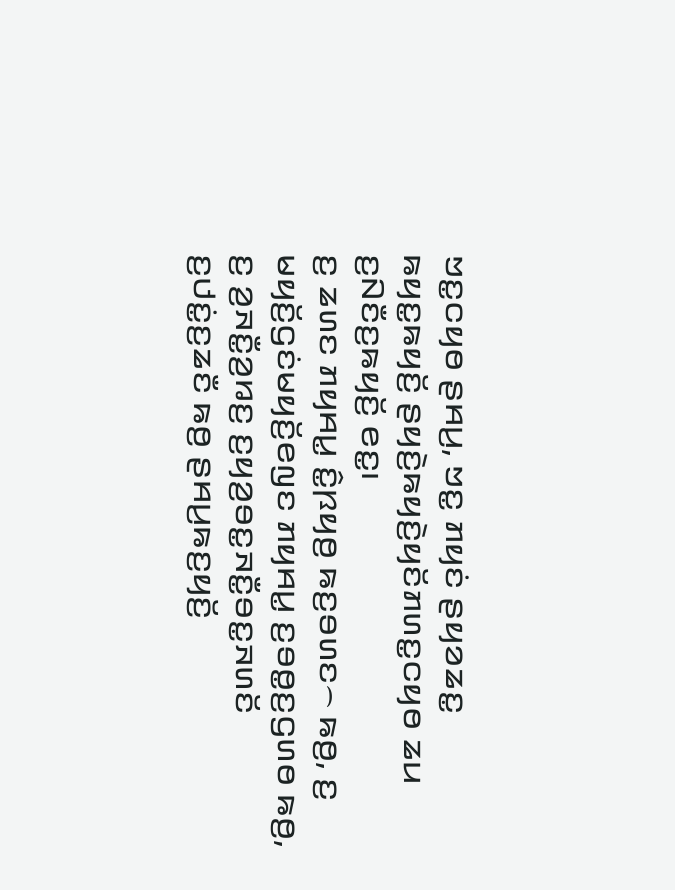ꤠꤢ꤭ꤍꤟꤥ ꤔꤌꤣ꤬, ꤠꤢ꤭ ꤊꤟꤢꤦ ꤔꤟꤤꤘꤢ꤭ ꤒꤟꤢ꤭ꤒꤟꤢꤩ꤬ ꤔꤟꤢꤧ꤬ꤒꤟꤢꤧ꤬ꤟꤢꤩꤊꤛꤢ꤭ꤍꤟꤥ ꤘꤣ ꤢ꤬ꤡꤢꤪꤢ꤬ꤒꤟꤢꤩ꤬ ꤕꤢ꤭꤯
ꤢ꤬ ꤘꤛꤢ ꤊꤟꤌꤣ꤭ ꤢꤨ꤭ꤐꤟꤥ꤬ ꤒꤢ꤬ꤋꤛꤢ꤮ ꤒꤥ꤬, ꤢ꤬ ꤗꤟꤢꤩ꤬ꤞꤢꤦꤗꤟꤢꤩ꤬ꤕꤜꤢ ꤊꤟꤌꤣ꤭ ꤢ꤬ꤋꤥ꤭ꤢ꤬ꤞꤛꤥ ꤒꤥ꤬, ꤢ꤬ ꤤ꤬ꤏꤢꤪ꤭ꤤ꤬ꤙꤢ꤬ ꤢ꤬ꤟꤤ꤬ꤋꤢ꤭ꤏꤢꤪ꤭ꤋꤢ꤭ꤏꤛꤢꤩ ꤢ꤬ꤓꤢꤦ꤭ꤢ꤬ꤘꤢꤪ ꤒꤥ꤬ ꤔꤌꤣ꤬ꤒꤢ꤬ꤟꤢꤩ꤬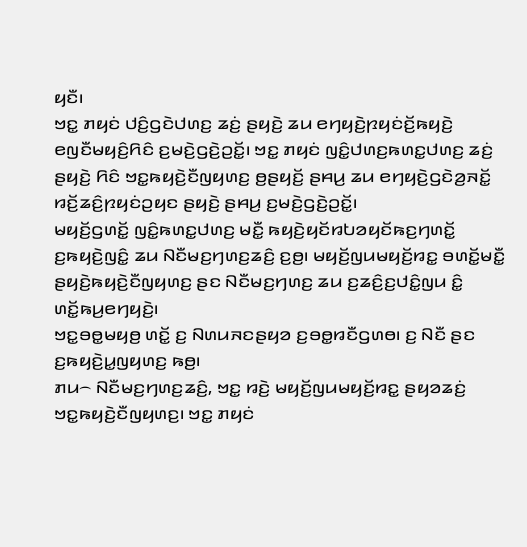ꤟꤢꤪ꤯
ꤠꤢ꤭ ꤊꤟꤢꤦ ꤓꤢꤨ꤬ꤞꤢꤧꤓꤛꤢ꤬ ꤘꤢꤦ꤬ ꤔꤟꤢꤧ꤬ ꤘꤣ ꤕꤚꤟꤢꤧ꤬ꤐꤟꤢꤦꤢꤩ꤬ꤒꤟꤢꤧ꤬ ꤕꤜꤢꤪꤗꤟꤢꤨ꤬ꤖꤢꤨ ꤢ꤬ꤗꤢꤧ꤬ꤞꤢꤧ꤬ꤑꤢꤩ꤭꤯ ꤠꤢ꤭ ꤊꤟꤢꤦ ꤜꤢꤨ꤭ꤓꤛꤢ꤬ꤒꤛꤢ꤭ꤓꤛꤢ꤬ ꤘꤢꤦ꤬ ꤔꤟꤢꤧ꤬ ꤖꤢꤨ ꤠꤢ꤭ꤒꤟꤢꤧ꤬ꤢꤪꤜꤟꤛꤢ꤬ ꤥ꤬ꤔꤟꤢꤩ꤬ ꤔꤌꤣ꤬ ꤘꤣ ꤕꤚꤟꤢꤧ꤬ꤞꤢꤧꤤ꤬ꤏꤢꤩ꤭ ꤙꤢꤩ꤬ꤘꤢꤨ꤬ꤐꤟꤢꤦꤑꤟꤢ ꤔꤟꤢꤧ꤬ ꤔꤌꤣ꤬ ꤢ꤬ꤗꤢꤧ꤬ꤞꤢꤧ꤬ꤑꤢꤩ꤭꤯
ꤗꤟꤢꤩ꤬ꤞꤛꤢꤩ꤭ ꤜꤢꤨ꤭ꤒꤛꤢ꤭ꤓꤛꤢ꤬ ꤗꤢꤪ꤭ ꤒꤟꤢꤧ꤬ꤟꤢꤩꤙꤝꤤꤟꤢꤩꤒꤢ꤬ꤚꤛꤢꤩ꤭ ꤢ꤬ꤒꤟꤢꤧ꤬ꤜꤢꤨ꤭ ꤘꤣ ꤡꤢꤪꤗꤢ꤬ꤚꤛꤢ꤬ꤘꤢꤨ꤬ ꤢ꤬ꤥ꤬꤯ ꤗꤟꤢꤩ꤬ꤜꤣꤗꤟꤢꤩ꤬ꤙꤢ꤭ ꤋꤛꤢꤩ꤭ꤗꤢꤪ꤭ ꤔꤟꤢꤧ꤬ꤒꤟꤢꤧ꤬ꤢꤪꤜꤟꤛꤢ꤬ ꤔꤢ ꤡꤢꤪꤗꤢ꤬ꤚꤛꤢ꤬ ꤘꤣ ꤢ꤬ꤘꤢꤨ꤬ꤢ꤬ꤓꤢꤨ꤭ꤜꤣ ꤢꤨ꤭ ꤛꤢꤩ꤭ꤒꤣ꤬ꤕꤚꤟꤢꤧ꤬꤯
ꤠꤢ꤭ꤋꤥ꤭ꤗꤟꤥ꤬ ꤛꤢꤩ꤭ ꤢ꤬ ꤡꤛꤣꤏꤢꤔꤟꤤ ꤢ꤬ꤋꤥ꤭ꤙꤢꤪꤞꤛꤥ꤯ ꤢ꤬ ꤡꤢꤪ ꤔꤢ ꤢ꤬ꤒꤟꤢꤧ꤬ꤣ꤭ꤜꤟꤛꤢ꤬ ꤒꤥ꤬꤯
ꤊꤣ꤮ ꤡꤢꤪꤗꤢ꤬ꤚꤛꤢ꤬ꤘꤢꤨ꤬, ꤠꤢ꤭ ꤙꤢꤧ꤬ ꤗꤟꤢꤩ꤬ꤜꤣꤗꤟꤢꤩ꤬ꤙꤢ꤭ ꤔꤟꤤꤘꤢꤦ꤬ ꤠꤢ꤭ꤒꤟꤢꤧ꤬ꤢꤪꤜꤟꤛꤢ꤬꤯ ꤠꤢ꤭ ꤊꤟꤢꤦ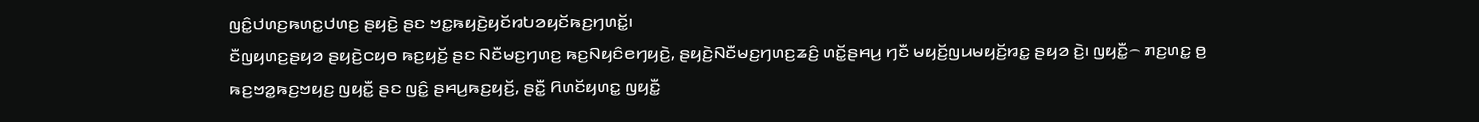ꤜꤢꤨ꤭ꤓꤛꤢ꤬ꤒꤛꤢ꤭ꤓꤛꤢ꤬ ꤔꤟꤢꤧ꤬ ꤔꤢ ꤠꤢ꤭ꤒꤟꤢꤧ꤬ꤟꤢꤩꤙꤝꤤꤟꤢꤩꤒꤢ꤬ꤚꤛꤢꤩ꤭꤯
ꤢꤪꤜꤟꤛꤢ꤬ꤔꤟꤤ ꤔꤟꤢꤧ꤬ꤍꤟꤥ ꤒꤢ꤬ꤟꤢꤩ꤬ ꤔꤢ ꤡꤢꤪꤗꤢ꤬ꤚꤛꤢ꤬ ꤒꤢ꤬ꤡꤟꤢꤨꤕꤚꤟꤢꤧ꤬, ꤔꤟꤢꤧ꤬ꤡꤢꤪꤗꤢ꤬ꤚꤛꤢ꤬ꤘꤢꤨ꤬ ꤛꤢꤩ꤭ꤔꤌꤣ꤬ ꤚꤢꤪ ꤗꤟꤢꤩ꤬ꤜꤣꤗꤟꤢꤩ꤬ꤙꤢ꤭ ꤔꤟꤤ ꤢꤧ꤬꤯ ꤜꤟꤢꤪ꤭꤮ ꤊꤢ꤬ꤛꤢ꤭ ꤥ꤬ ꤒꤢ꤬ꤠꤤ꤭ꤒꤢ꤬ꤠꤟꤢ꤬ ꤜꤟꤢꤪ꤭ ꤔꤢ ꤜꤢꤨ꤭ ꤔꤌꤣ꤬ꤒꤢ꤬ꤟꤢꤩ꤬, ꤔꤢꤪ꤭ ꤖꤛꤢꤩꤟꤛꤢ꤭ ꤜꤟꤢꤪ꤭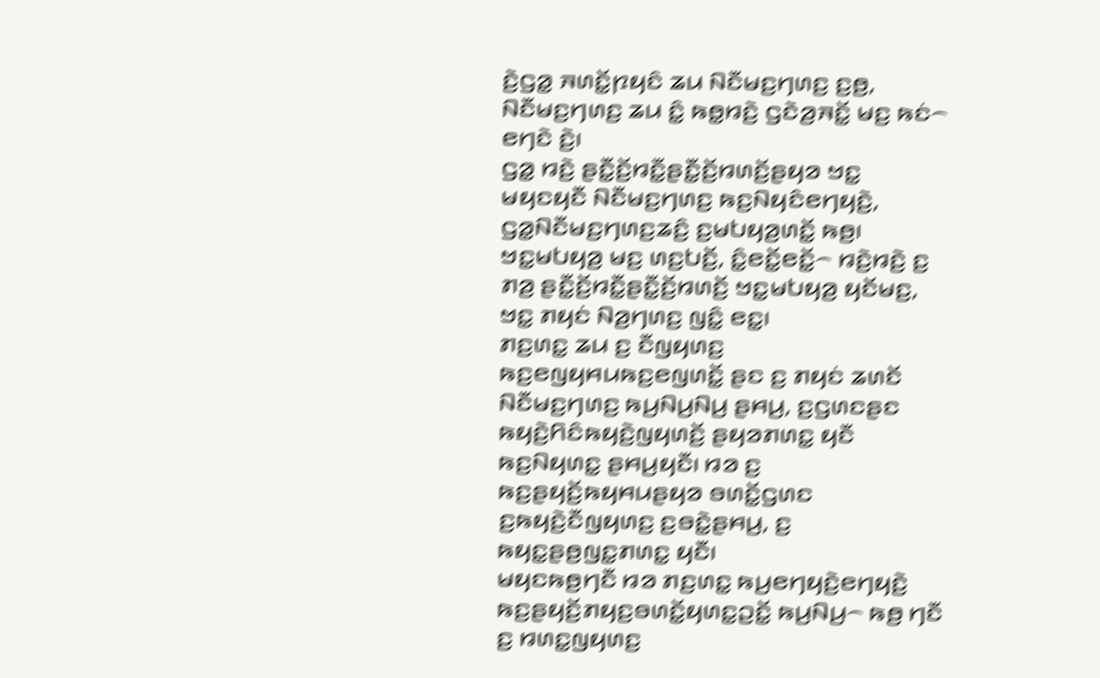ꤢꤧ꤬ꤞꤤ꤭ ꤏꤛꤢꤩ꤭ꤐꤟꤢꤨ ꤘꤣ ꤡꤢꤪꤗꤢ꤬ꤚꤛꤢ꤬ ꤢ꤬ꤥ꤬, ꤡꤢꤪꤗꤢ꤬ꤚꤛꤢ꤬ ꤘꤣ ꤢꤨ꤭ ꤒꤥ꤭ꤙꤢꤧ꤬ ꤞꤢꤧꤤ꤬ꤏꤢꤩ꤭ ꤗꤢ꤬ ꤒꤢꤦ꤮ ꤕꤚꤢꤧ ꤢꤧ꤬꤯
ꤞꤤ꤭ ꤙꤢꤧ꤬ ꤔꤢꤪ꤭ꤢꤩ꤬ꤙꤢꤪ꤭ꤔꤢꤪ꤭ꤢꤩ꤬ꤙꤛꤢꤩ꤬ꤔꤟꤤ ꤠꤢ꤭ ꤗꤟꤢꤟꤢꤪ ꤡꤢꤪꤗꤢ꤬ꤚꤛꤢ꤬ ꤒꤢ꤬ꤡꤟꤢꤨꤕꤚꤟꤢꤧ꤬, ꤞꤤ꤭ꤡꤢꤪꤗꤢ꤬ꤚꤛꤢ꤬ꤘꤢꤨ꤬ ꤢ꤬ꤗꤝꤟꤤ꤬ꤛꤢꤩ꤭ ꤒꤥ꤬꤯ ꤠꤢ꤭ꤗꤝꤟꤤ꤬ ꤗꤢ꤬ ꤛꤢ꤬ꤝꤢꤩ꤬, ꤢꤨ꤭ꤕꤢꤩ꤭ꤕꤢꤩ꤭꤮ ꤙꤢꤧ꤬ꤙꤢꤧ꤬ ꤢ꤬ ꤊꤤ꤬ ꤔꤢꤪ꤭ꤢꤩ꤬ꤙꤢꤪ꤭ꤔꤢꤪ꤭ꤢꤩ꤬ꤙꤛꤢꤩ꤬ ꤠꤢ꤭ꤗꤝꤟꤤ꤬ ꤟꤢꤩꤗꤢ꤬, ꤠꤢ꤭ ꤊꤟꤢꤦ ꤡꤤ꤬ꤚꤛꤢ꤬ ꤜꤢꤨ꤭ ꤕꤢ꤭꤯
ꤊꤢ꤬ꤛꤢ꤭ ꤘꤣ ꤢ꤬ ꤢꤪꤜꤟꤛꤢ꤬ ꤒꤢ꤬ꤕꤜꤟꤌꤣꤒꤢ꤬ꤕꤜꤛꤢꤩ꤭ ꤔꤢ ꤢ꤬ ꤊꤟꤢꤦ ꤘꤛꤢꤩ ꤡꤢꤪꤗꤢ꤬ꤚꤛꤢ꤬ ꤒꤣ꤬ꤡꤣ꤬ꤡꤣ꤬ ꤔꤌꤣ꤬, ꤢ꤬ꤞꤛꤢꤔꤢ ꤒꤟꤢꤧ꤬ꤖꤢꤨꤒꤟꤢꤧ꤬ꤜꤟꤛꤢꤩ꤬ ꤔꤟꤤꤊꤛꤢ꤭ ꤟꤢꤪ ꤒꤢ꤬ꤡꤟꤛꤢ꤭ ꤔꤌꤣ꤬ꤟꤢꤪ꤯ ꤙꤤ ꤢ꤬ ꤒꤢ꤬ꤔꤟꤢꤩ꤬ꤒꤟꤌꤣꤔꤟꤤ ꤋꤛꤢꤩ꤭ꤞꤛꤢ ꤢ꤬ꤒꤟꤢꤧ꤬ꤢꤪꤜꤟꤛꤢ꤬ ꤢ꤬ꤋꤢꤧ꤭ꤔꤌꤣ꤬, ꤢ꤬ ꤒꤟꤢ꤭ꤔꤥ꤬ꤜꤢ꤭ꤊꤛꤢ꤭ ꤟꤢꤪ꤯
ꤗꤟꤢꤒꤥ꤬ꤚꤢꤪ ꤙꤤ ꤊꤢ꤬ꤛꤢ꤭ ꤒꤣ꤬ꤕꤚꤟꤢꤧ꤬ꤕꤚꤟꤢꤧ꤬ ꤒꤢ꤬ꤔꤟꤢꤩ꤬ꤊꤟꤢ꤬ꤋꤛꤢꤩ꤭ꤟꤛꤢ꤭ꤑꤢꤩ꤭ ꤒꤣ꤬ꤡꤣ꤬꤮ ꤒꤥ꤬ ꤚꤢꤪ ꤢ꤬ ꤙꤛꤢ꤭ꤜꤟꤛꤢ꤬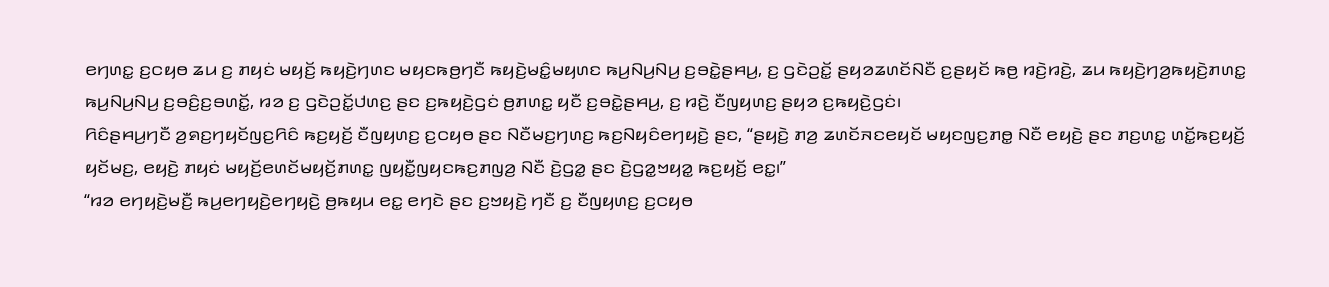ꤕꤚꤛꤢ꤭ ꤢ꤬ꤍꤟꤥ ꤘꤣ ꤢ꤬ ꤊꤟꤢꤦ ꤗꤟꤢꤩ꤬ ꤒꤟꤢꤧ꤬ꤚꤛꤢ ꤗꤟꤢꤒꤥ꤬ꤚꤢꤪ ꤒꤟꤢꤧ꤬ꤗꤢꤨ꤭ꤗꤟꤛꤢ ꤒꤣ꤬ꤡꤣ꤬ꤡꤣ꤬ ꤢ꤬ꤋꤢꤧ꤭ꤔꤌꤣ꤬, ꤢ꤬ ꤞꤢꤧꤑꤢꤩ꤭ ꤔꤟꤤꤘꤛꤢꤩꤡꤢꤪ ꤢ꤬ꤔꤟꤢꤩ ꤒꤥ꤬ ꤙꤢꤧ꤬ꤙꤢꤧ꤬, ꤘꤣ ꤒꤟꤢꤧ꤬ꤚꤤ꤬ꤒꤟꤢꤧ꤬ꤊꤛꤢ꤭ ꤒꤣ꤬ꤡꤣ꤬ꤡꤣ꤬ ꤢ꤬ꤋꤢꤨ꤬ꤢ꤬ꤋꤛꤢꤩ꤭, ꤙꤤ ꤢ꤬ ꤞꤢꤧꤑꤢꤩ꤭ꤓꤛꤢ꤬ ꤔꤢ ꤢ꤬ꤒꤟꤢꤧ꤬ꤞꤢꤦ ꤥ꤬ꤊꤛꤢ꤭ ꤟꤢꤪ ꤢ꤬ꤋꤢꤧ꤭ꤔꤌꤣ꤬, ꤢ꤬ ꤙꤢꤧ꤬ ꤢꤪꤜꤟꤛꤢ꤬ ꤔꤟꤤ ꤢ꤬ꤒꤟꤢꤧ꤬ꤞꤢꤦ꤯
ꤖꤢꤨꤔꤌꤣ꤬ꤚꤢꤪ ꤤ꤬ꤎꤢ꤬ꤚꤟꤢꤩꤜꤢ꤬ꤖꤢꤨ ꤒꤢ꤬ꤟꤢꤩ꤬ ꤢꤪꤜꤟꤛꤢ꤬ ꤢ꤬ꤍꤟꤥ ꤔꤢ ꤡꤢꤪꤗꤢ꤬ꤚꤛꤢ꤬ ꤒꤢ꤬ꤡꤟꤢꤨꤕꤚꤟꤢꤧ꤬ ꤔꤢ, “ꤔꤟꤢꤧ꤬ ꤊꤤ꤬ ꤘꤛꤢꤩꤏꤢꤕꤟꤢꤩ ꤗꤟꤢꤜꤢ꤬ꤊꤥ꤭ ꤡꤢꤪ ꤕꤟꤢꤧ꤬ ꤔꤢ ꤊꤢ꤬ꤛꤢ꤭ ꤛꤢꤩ꤭ꤒꤢ꤬ꤟꤢꤩ꤬ ꤟꤢꤩꤗꤢ꤬, ꤕꤟꤢꤧ꤬ ꤊꤟꤢꤦ ꤗꤟꤢꤩ꤬ꤕꤛꤢꤩꤗꤟꤢꤩ꤬ꤊꤛꤢ꤭ ꤜꤟꤢꤪ꤭ꤜꤟꤢꤒꤢ꤬ꤊꤜꤤ꤬ ꤡꤢꤪ ꤢꤧ꤬ꤞꤤ꤭ ꤔꤢ ꤢꤧ꤬ꤞꤤ꤭ꤠꤟꤤ꤭ ꤒꤢ꤬ꤟꤢꤩ꤬ ꤕꤢ꤭꤯”
“ꤙꤤ ꤕꤚꤟꤢꤧ꤬ꤗꤢꤪ꤬ ꤒꤣ꤬ꤕꤚꤟꤢꤧ꤬ꤕꤚꤟꤢꤧ꤬ ꤥ꤬ꤒꤟꤣ ꤕꤢ꤭ ꤕꤚꤢꤧ ꤔꤢ ꤢ꤬ꤠꤟꤢꤧ꤬ ꤚꤢꤪ ꤢ꤬ ꤢꤪꤜꤟꤛꤢ꤬ ꤢ꤬ꤍꤟꤥ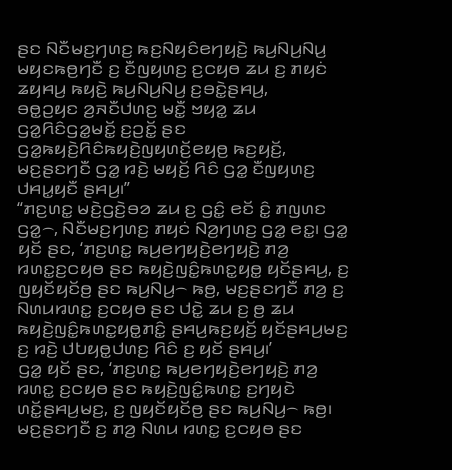ꤔꤢ ꤡꤢꤪꤗꤢ꤬ꤚꤛꤢ꤬ ꤒꤢ꤬ꤡꤟꤢꤨꤕꤚꤟꤢꤧ꤬ ꤒꤣ꤬ꤡꤣ꤬ꤡꤣ꤬ ꤗꤟꤢꤒꤥ꤬ꤚꤢꤪ ꤢ꤬ ꤢꤪꤜꤟꤛꤢ꤬ ꤢ꤬ꤍꤟꤥ ꤘꤣ ꤢ꤬ ꤊꤟꤢꤦ ꤘꤟꤌꤣ꤬ ꤒꤟꤢꤧ꤬ ꤒꤣ꤬ꤡꤣ꤬ꤡꤣ꤬ ꤢ꤬ꤋꤢꤧ꤭ꤔꤌꤣ꤬,
ꤋꤥ꤭ꤑꤟꤢ ꤤ꤬ꤏꤢꤪꤓꤛꤢ꤬ ꤗꤢꤪ꤭ ꤠꤟꤤ꤭ ꤘꤣ ꤞꤤ꤭ꤖꤢꤨꤞꤤ꤭ꤗꤢꤩ꤭ ꤢ꤬ꤑꤢꤩ꤭ ꤔꤢ ꤞꤤ꤭ꤒꤟꤢꤧ꤬ꤖꤢꤨꤒꤟꤢꤧ꤬ꤜꤟꤛꤢꤩ꤬ꤕꤟꤥ꤬ ꤒꤢ꤬ꤟꤢꤩ꤬, ꤗꤢ꤬ꤔꤢꤚꤢꤪ ꤞꤤ꤭ ꤙꤢꤧ꤬ ꤗꤟꤢꤩ꤬ ꤖꤢꤨ ꤞꤤ꤭ ꤢꤪꤜꤟꤛꤢ꤬ ꤓꤌꤣ꤭ꤟꤢꤪ ꤔꤌꤣ꤬꤯”
“ꤊꤢ꤬ꤛꤢ꤭ ꤗꤢꤧ꤬ꤞꤢꤧ꤬ꤋꤤ ꤘꤣ ꤢ꤬ ꤞꤢꤨ꤭ ꤕꤢꤩ ꤢꤨ꤭ ꤊꤜꤛꤢ ꤞꤤ꤭꤮, ꤡꤢꤪꤗꤢ꤬ꤚꤛꤢ꤬ ꤊꤟꤢꤦ ꤡꤤ꤬ꤚꤛꤢ꤬ ꤞꤤ꤭ ꤕꤢ꤭꤯ ꤞꤤ꤭ ꤟꤢꤩ ꤔꤢ, ‘ꤊꤢ꤬ꤛꤢ꤭ ꤒꤣ꤬ꤕꤚꤟꤢꤧ꤬ꤕꤚꤟꤢꤧ꤬ ꤊꤤ꤬ ꤙꤛꤢ꤭ꤢ꤬ꤍꤟꤥ ꤔꤢ ꤒꤟꤢꤧ꤬ꤜꤢꤨ꤭ꤒꤛꤢ꤭ꤟꤥ꤭ ꤟꤢꤩꤔꤌꤣ꤬, ꤢ꤬ ꤜꤟꤢꤩꤟꤢꤩꤥ꤬ ꤔꤢ ꤒꤣ꤬ꤡꤣ꤬꤮ ꤒꤥ꤬, ꤗꤢ꤬ꤔꤢꤚꤢꤪ ꤊꤤ꤬ ꤢ꤬ ꤡꤛꤣꤙꤛꤢ꤭ ꤢ꤬ꤍꤟꤥ ꤔꤢ ꤓꤢꤧ꤭ ꤘꤣ ꤢ꤬ ꤥ꤬ ꤘꤣ ꤒꤟꤢꤧ꤬ꤜꤢꤨ꤭ꤒꤛꤢ꤭ꤟꤥ꤭ꤊꤢꤨ꤭ ꤔꤌꤣ꤬ꤒꤢ꤬ꤟꤢꤩ꤬ ꤟꤢꤩꤔꤌꤣ꤬ꤗꤢ꤬ ꤢ꤬ ꤙꤢꤧ꤬ ꤓꤝꤟꤥ꤭ꤓꤛꤢ꤬ ꤖꤢꤨ ꤢ꤬ ꤟꤢꤩ ꤔꤌꤣ꤬꤯’
ꤞꤤ꤭ ꤟꤢꤩ ꤔꤢ, ‘ꤊꤢ꤬ꤛꤢ꤭ ꤒꤣ꤬ꤕꤚꤟꤢꤧ꤬ꤕꤚꤟꤢꤧ꤬ ꤊꤤ꤬ ꤙꤛꤢ꤭ ꤢ꤬ꤍꤟꤥ ꤔꤢ ꤒꤟꤢꤧ꤬ꤜꤢꤨ꤭ꤒꤛꤢ꤭ ꤢ꤬ꤚꤟꤢꤧ ꤛꤢꤩ꤭ꤔꤌꤣ꤬ꤗꤢ꤬, ꤢ꤬ ꤜꤟꤢꤩꤟꤢꤩꤥ꤬ ꤔꤢ ꤒꤣ꤬ꤡꤣ꤬꤮ ꤒꤥ꤬꤯ ꤗꤢ꤬ꤔꤢꤚꤢꤪ ꤢ꤬ ꤊꤤ꤬ ꤡꤛꤣ ꤙꤛꤢ꤭ ꤢ꤬ꤍꤟꤥ ꤔꤢ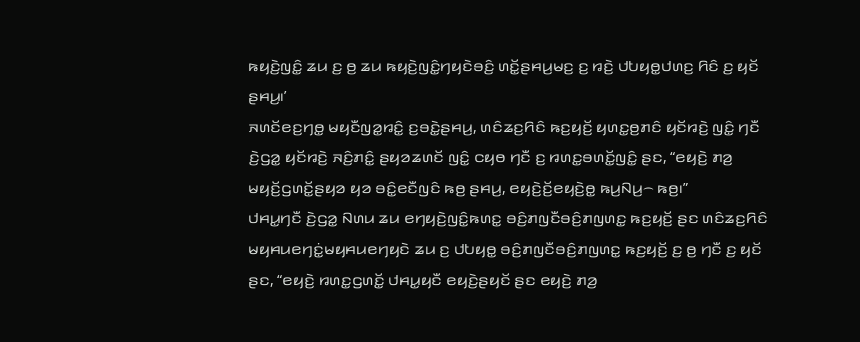ꤒꤟꤢꤧ꤬ꤜꤢꤨ꤭ ꤘꤣ ꤢ꤬ ꤥ꤬ ꤘꤣ ꤒꤟꤢꤧ꤬ꤜꤢꤨ꤭ꤚꤟꤢꤧꤋꤢꤨ꤬ ꤛꤢꤩ꤭ꤔꤌꤣ꤬ꤗꤢ꤬ ꤢ꤬ ꤙꤢꤧ꤬ ꤓꤝꤟꤥ꤭ꤓꤛꤢ꤬ ꤖꤢꤨ ꤢ꤬ ꤟꤢꤩ ꤔꤌꤣ꤬꤯’
ꤏꤛꤢꤩꤕꤢ꤬ꤚꤥ꤭ ꤗꤟꤢꤪꤜꤤ꤭ꤙꤢꤨ꤭ ꤢ꤬ꤋꤢꤧ꤭ꤔꤌꤣ꤬, ꤛꤢꤨꤘꤢ꤬ꤖꤢꤨ ꤒꤢ꤬ꤟꤢꤩ꤬ ꤟꤛꤢ꤭ꤥ꤬ꤊꤢꤨ ꤟꤢꤩꤙꤢꤧ꤬ ꤜꤢꤨ꤭ ꤚꤢꤪ ꤢꤧ꤬ꤞꤤ꤭ ꤟꤢꤩꤙꤢꤧ꤬ ꤏꤢꤨ꤬ꤊꤢꤨ꤭ ꤔꤟꤤꤘꤛꤢꤩ ꤜꤢꤨ꤭ ꤍꤟꤥ ꤚꤢꤪ ꤢ꤬ ꤙꤛꤢ꤭ꤋꤛꤢꤩ꤭ꤜꤢꤨ꤭ ꤔꤢ, “ꤕꤟꤢꤧ꤬ ꤊꤤ꤬ ꤗꤟꤢꤩ꤬ꤞꤛꤢꤩ꤭ꤔꤟꤤ ꤟꤤ ꤋꤢꤨ꤭ꤕꤢꤪꤜꤢꤨ ꤒꤥ꤬ ꤔꤌꤣ꤬, ꤕꤟꤢꤧ꤬ꤢꤩ꤬ꤕꤟꤢꤧ꤬ꤥ꤭ ꤒꤣ꤬ꤡꤣ꤬꤮ ꤒꤥ꤬꤯”
ꤓꤌꤣ꤭ꤚꤢꤪ ꤢꤧ꤬ꤞꤤ꤭ ꤡꤛꤣ ꤘꤣ ꤕꤚꤟꤢꤧ꤬ꤜꤢꤨ꤭ꤒꤛꤢ꤭ ꤋꤢꤨ꤬ꤊꤜꤢꤪꤋꤢꤨ꤬ꤊꤜꤛꤢ꤭ ꤒꤢ꤬ꤟꤢꤩ꤬ ꤔꤢ ꤛꤢꤨꤘꤢ꤬ꤖꤢꤨ ꤗꤟꤌꤣꤕꤚꤢꤦ꤭ꤗꤟꤌꤣꤕꤚꤟꤢꤧ ꤘꤣ ꤢ꤬ ꤓꤝꤟꤥ꤭ ꤋꤢꤨ꤬ꤊꤜꤢꤪꤋꤢꤨ꤬ꤊꤜꤛꤢ꤭ ꤒꤢ꤬ꤟꤢꤩ꤬ ꤢ꤬ ꤥ꤬ ꤚꤢꤪ ꤢ꤬ ꤟꤢꤩ ꤔꤢ, “ꤕꤟꤢꤧ꤬ ꤙꤛꤢ꤭ꤞꤛꤢꤩ꤭ ꤓꤌꤣ꤭ꤟꤢꤪ ꤕꤟꤢꤧ꤬ꤔꤟꤢꤩ ꤔꤢ ꤕꤟꤢꤧ꤬ ꤊꤤ꤬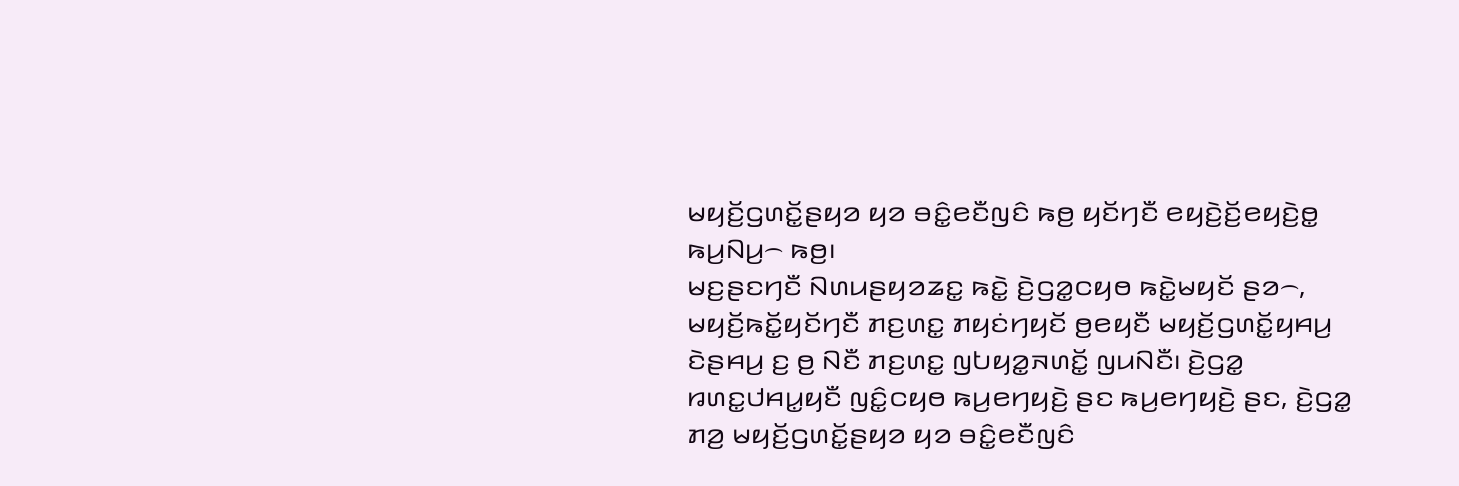ꤗꤟꤢꤩ꤬ꤞꤛꤢꤩ꤭ꤔꤟꤤ ꤟꤤ ꤋꤢꤨ꤭ꤕꤢꤪꤜꤢꤨ ꤒꤥ꤬ ꤟꤢꤩꤚꤢꤪ ꤕꤟꤢꤧ꤬ꤢꤩ꤬ꤕꤟꤢꤧ꤬ꤥ꤭ ꤒꤣ꤬ꤡꤣ꤬꤮ ꤒꤥ꤬꤯
ꤗꤢ꤬ꤔꤢꤚꤢꤪ ꤡꤛꤣꤔꤟꤤꤘꤢ꤭ ꤒꤢꤧ꤭ ꤢꤧ꤬ꤞꤤ꤭ꤍꤟꤥ ꤒꤢꤧ꤭ꤗꤟꤢꤩ ꤔꤤ꤮, ꤗꤟꤢꤩ꤬ꤒꤢꤩ꤭ꤟꤢꤩꤚꤢꤪ ꤊꤢ꤬ꤛꤢ꤭ ꤊꤟꤢꤦꤚꤟꤢꤩ ꤥ꤬ꤕꤟꤢꤪ ꤗꤟꤢꤩ꤬ꤞꤛꤢꤩ꤭ꤟꤌꤣ꤬ ꤢꤧꤔꤌꤣ꤬ ꤢ꤬ ꤥ꤬ ꤡꤢꤪ ꤊꤢ꤬ꤛꤢ꤭ ꤜꤝꤟꤤ꤭ꤏꤛꤢꤩ꤭ ꤜꤣꤡꤢꤪ꤯ ꤢꤧ꤬ꤞꤤ꤭ ꤙꤛꤢ꤭ꤓꤌꤣ꤭ꤟꤢꤪ ꤜꤢꤨ꤭ꤍꤟꤥ ꤒꤣ꤬ꤕꤚꤟꤢꤧ꤬ ꤔꤢ ꤒꤣ꤬ꤕꤚꤟꤢꤧ꤬ ꤔꤢ, ꤢꤧ꤬ꤞꤤ꤭ ꤊꤤ꤬ ꤗꤟꤢꤩ꤬ꤞꤛꤢꤩ꤭ꤔꤟꤤ ꤟꤤ ꤋꤢꤨ꤭ꤕꤢꤪꤜꤢꤨ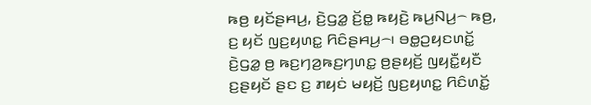ꤒꤥ꤬ ꤟꤢꤩꤔꤌꤣ꤬, ꤢꤧ꤬ꤞꤤ꤭ ꤢꤩ꤬ꤥ꤭ ꤒꤟꤢꤧ꤬ ꤒꤣ꤬ꤡꤣ꤬꤮ ꤒꤥ꤬, ꤢ꤬ ꤟꤢꤩ ꤜꤢ꤬ꤟꤛꤢ꤭ ꤖꤢꤨꤔꤌꤣ꤬꤮꤯ ꤋꤥ꤭ꤑꤟꤢꤛꤢꤩ꤭ ꤢꤧ꤬ꤞꤤ꤭ ꤥ꤬ ꤒꤢ꤬ꤚꤤ꤬ꤒꤢ꤬ꤚꤛꤢ꤭ ꤥ꤬ꤔꤟꤢꤩ꤬ ꤜꤟꤢꤪ꤭ꤟꤢꤪ ꤢ꤬ꤔꤟꤢꤩ ꤔꤢ ꤢ꤬ ꤊꤟꤢꤦ ꤗꤟꤢꤩ꤬ ꤜꤢ꤬ꤟꤛꤢ꤭ ꤖꤢꤨꤛꤢꤩ꤭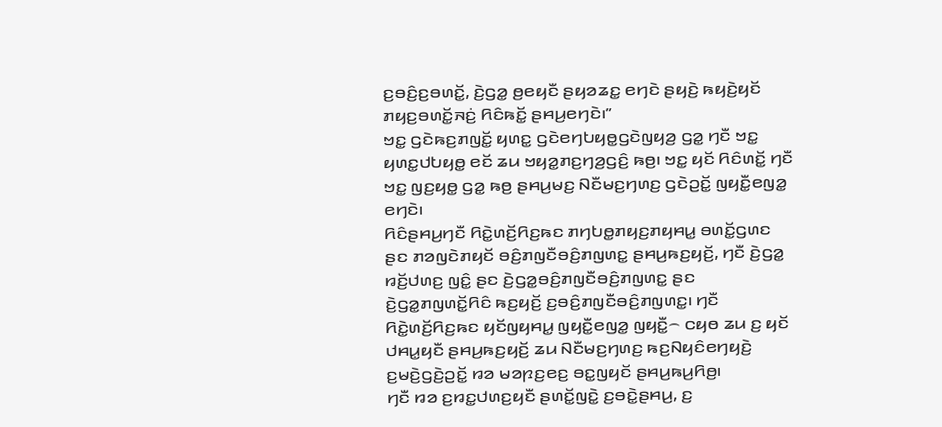ꤢ꤬ꤋꤢꤨ꤬ꤢ꤬ꤋꤛꤢꤩ꤭, ꤢꤧ꤬ꤞꤤ꤭ ꤥ꤬ꤕꤟꤢꤪ ꤔꤟꤤꤘꤢ꤭ ꤕꤚꤢꤧ ꤔꤟꤢꤧ꤬ ꤒꤟꤢꤧ꤬ꤟꤢꤩ ꤊꤟꤢ꤬ꤋꤛꤢꤩ꤭ꤏꤢꤦ꤬ ꤖꤢꤨꤒꤢꤩ꤭ ꤔꤌꤣ꤬ꤕꤚꤢꤧ꤯”
ꤠꤢ꤭ ꤞꤢꤧꤒꤢ꤬ꤊꤜꤢꤩ꤭ ꤟꤛꤢ꤭ ꤞꤢꤧꤕꤚꤝꤟꤥ꤭ꤞꤢꤧꤜꤟꤤ꤬ ꤞꤤ꤭ ꤚꤢꤪ ꤠꤢ꤭ ꤟꤛꤢ꤭ꤓꤝꤟꤥ꤭ ꤕꤢꤩ ꤘꤣ ꤠꤟꤤ꤭ꤊꤢ꤬ꤚꤤ꤬ꤞꤢꤨ꤬ ꤒꤥ꤬꤯ ꤠꤢ꤭ ꤟꤢꤩ ꤖꤢꤨꤛꤢꤩ꤭ ꤚꤢꤪ ꤠꤢ꤭ ꤜꤢ꤬ꤟꤥ꤭ ꤞꤤ꤭ ꤒꤥ꤬ ꤔꤌꤣ꤬ꤗꤢ꤬ ꤡꤢꤪꤗꤢ꤬ꤚꤛꤢ꤬ ꤞꤢꤧꤑꤢꤩ꤭ ꤜꤟꤢꤪ꤭ꤕꤜꤤ꤭ ꤕꤚꤢꤧ꤯
ꤖꤢꤨꤔꤌꤣ꤬ꤚꤢꤪ ꤖꤢꤧ꤭ꤛꤢꤩ꤬ꤖꤢ꤬ꤒꤢ ꤊꤚꤝꤥ꤭ꤊꤟꤢ꤬ꤊꤟꤌꤣ꤭ ꤋꤛꤢꤩ꤭ꤞꤛꤢ ꤔꤢ ꤊꤤꤜꤢꤧꤊꤟꤢꤩ ꤋꤢꤨ꤬ꤊꤜꤢꤪꤋꤢꤨ꤬ꤊꤜꤛꤢ꤭ ꤔꤌꤣ꤬ꤒꤢ꤬ꤟꤢꤩ꤬, ꤚꤢꤪ ꤢꤧ꤬ꤞꤤ꤭ ꤙꤢꤩ꤬ꤓꤛꤢ꤬ ꤜꤢꤨ꤭ ꤔꤢ ꤢꤧ꤬ꤞꤤ꤭ꤋꤢꤨ꤬ꤊꤜꤢꤪꤋꤢꤨ꤬ꤊꤜꤛꤢ꤭ ꤔꤢ ꤢꤧ꤬ꤞꤤ꤭ꤊꤜꤛꤢꤩ꤭ꤖꤢꤨ ꤒꤢ꤬ꤟꤢꤩ꤬ ꤢ꤬ꤋꤢꤨ꤬ꤊꤜꤢꤪꤋꤢꤨ꤬ꤊꤜꤛꤢ꤭꤯ ꤚꤢꤪ ꤖꤢꤧ꤭ꤛꤢꤩ꤬ꤖꤢ꤬ꤒꤢ ꤟꤢꤩꤜꤟꤌꤣ꤭ ꤜꤟꤢꤪ꤭ꤕꤜꤤ꤭ ꤜꤟꤢꤪ꤭꤮ ꤍꤟꤥ ꤘꤣ ꤢ꤬ ꤟꤢꤩ ꤓꤌꤣ꤭ꤟꤢꤪ ꤔꤌꤣ꤬ꤒꤢ꤬ꤟꤢꤩ꤬ ꤘꤣ ꤡꤢꤪꤗꤢ꤬ꤚꤛꤢ꤬ ꤒꤢ꤬ꤡꤟꤢꤨꤕꤚꤟꤢꤧ꤬ ꤢ꤬ꤗꤢꤧ꤬ꤞꤢꤧ꤬ꤑꤢꤩ꤭ ꤙꤤ ꤗꤤꤐꤢ꤬ꤕꤢ꤬ ꤋꤢ꤭ꤜꤟꤢꤩ ꤔꤌꤣ꤬ꤒꤣ꤬ꤖꤥ꤬꤯
ꤚꤢꤪ ꤙꤤ ꤢ꤬ꤙꤢ꤭ꤓꤛꤢ꤬ꤟꤢꤪ ꤔꤛꤢꤩ꤭ꤜꤢꤧ꤭ ꤢ꤬ꤋꤢꤧ꤭ꤔꤌꤣ꤬, ꤢ꤬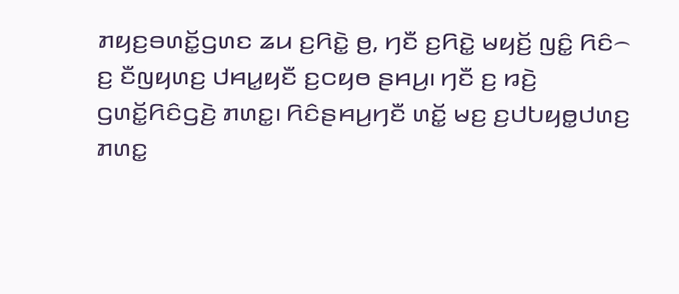ꤊꤟꤢ꤬ꤋꤛꤢꤩ꤭ꤞꤛꤢ ꤘꤣ ꤢ꤬ꤖꤢꤧ꤭ ꤥ꤬, ꤚꤢꤪ ꤢ꤬ꤖꤢꤧ꤭ ꤗꤟꤢꤩ꤬ ꤜꤢꤨ꤭ ꤖꤢꤨ꤮ ꤢ꤬ ꤢꤪꤜꤟꤛꤢ꤬ ꤓꤌꤣ꤭ꤟꤢꤪ ꤢ꤬ꤍꤟꤥ ꤔꤌꤣ꤬꤯ ꤚꤢꤪ ꤢ꤬ ꤙꤢꤧ꤬ ꤞꤛꤢꤩ꤭ꤖꤢꤨꤞꤢꤧ꤬ ꤊꤛꤢ꤭꤯ ꤖꤢꤨꤔꤌꤣ꤬ꤚꤢꤪ ꤛꤢꤩ꤭ ꤗꤢ꤬ ꤢ꤬ꤓꤝꤟꤥ꤭ꤓꤛꤢ꤬ ꤊꤛꤢ꤭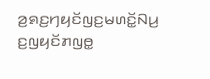ꤤ꤬ꤎꤢ꤬ꤚꤟꤢꤩꤜꤢ꤬ꤗꤛꤢꤩ꤭ꤡꤣ꤬ ꤢ꤬ꤜꤟꤢꤩꤊꤜꤥ꤭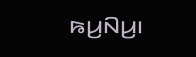ꤒꤣ꤬ꤡꤣ꤬꤯